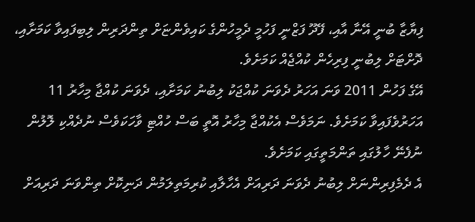ފިޔާޒާ ބުނީ އޭނާ އާއި، ފޭދޫ ފަޒްނީ ފަހުމީ ދެމީހުންގެ ކައިވެންޏަށް ތިންދަރިން ލިބިފައިވާ ކަމަށާއި، ދޮށްޓަށް ލިބުނީ ފިރިހެން ކުއްޖެއް ކަމަށެވެ.
އޭގެ ފަހުން 2011 ވަނަ އަހަރު ދެވަނަ ކުއްޖަކު ލިބުނު ކަމަށާއި، ދެވަނަ ކުއްޖާ މިހާރު 11 އަހަރުވެފައިވާ ކަމަށެވެ. ނަމަވެސް އެކުއްޖާ މިހާރު އޮތީ ބަސް ހުއްޓި ވާހަކަވެސް ނުދެއްކި ލޮލުން ނުފެނޭ ހާލުގައި ތަންމަތީގައި ކަމަށެވެ.
އެ ދެމެފިރިންނަށް ލިބުނު ދެވަނަ ދަރިއަށް އެހާލާއި ކުރިމަތިލަމުން ދަނިކޮށް ތިންވަނަ ދަރިއަށް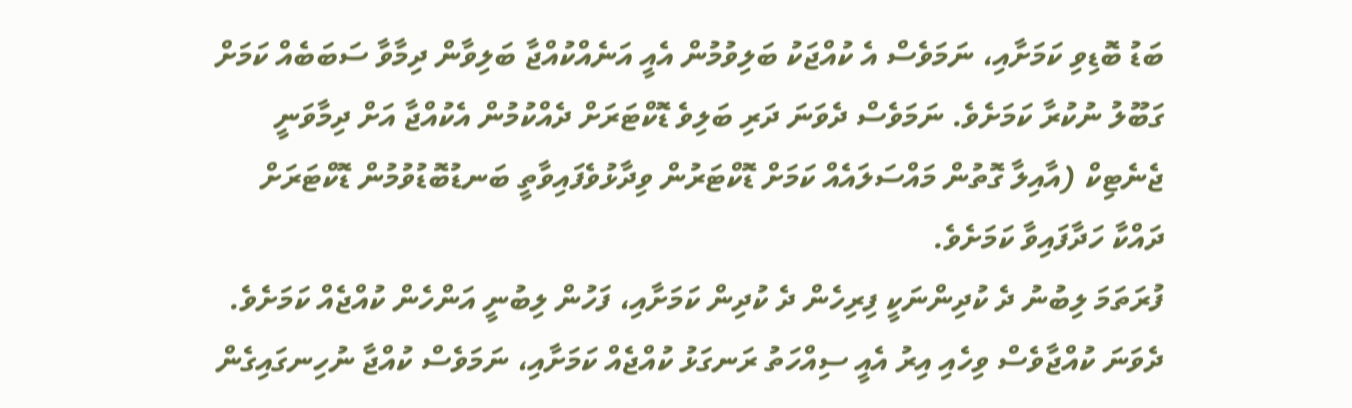ބަޑު ބޮޑިވި ކަމަށާއި، ނަމަވެސް އެ ކުއްޖަކު ބަލިވުމުން އެއީ އަނެއްކުއްޖާ ބަލިވާން ދިމާވާ ސަބަބެއް ކަމަށް ގަބޫލު ނުކުރާ ކަމަށެވެ. ނަމަވެސް ދެވަނަ ދަރި ބަލިވެ ޑޮކްޓަރަށް ދެއްކުމުން އެކުއްޖާ އަށް ދިމާވަނީ ޖެނެޓިކް (އާއިލާ ގޮތުން މައްސަލައެއް ކަމަށް ޑޮކްޓަރުން ވިދާޅުވެފައިވާތީ ބަނޑުބޮޑުވުމުން ޑޮކްޓަރަށް ދައްކާ ހަދާފައިވާ ކަމަށެވެ.
ފުރަތަމަ ލިބުނު ދެ ކުދިންނަކީ ފިރިހެން ދެ ކުދިން ކަމަށާއި، ފަހުން ލިބުނީ އަންހެން ކުއްޖެއް ކަމަށެވެ. ދެވަނަ ކުއްޖާވެސް ވިހެއި އިރު އެއީ ސިއްހަތު ރަނގަޅު ކުއްޖެއް ކަމަށާއި، ނަމަވެސް ކުއްޖާ ނުހިނގައިގެން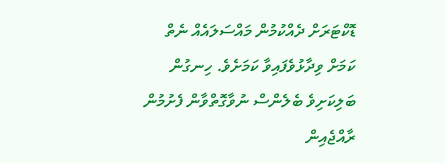ޑޮކްޓަރަށް ދެއްކުމުން މައްސަލައެއް ނެތް ކަމަށް ވިދާޅުވެފައިވާ ކަމަށެވެ. ހިނގުން ބަލިކަށިވެ ބެލެންސް ނުވާގޮތްވާން ފެށުމުން ރާއްޖެއިން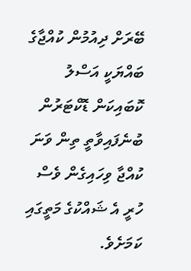ބޭރަށް ދިއުމުން ކުއްޖާގެ ބައްޔަކީ އަސްލު ކޮބައިކަން ޑޮކްޓަރުން ބުނެފައިވާތީ ތިން ވަނަ ކުއްޖާ ވިހައިގެން ވެސް ހުރީ އެ ޝައްކުގެ މަތީގައި ކަމަށެވެ.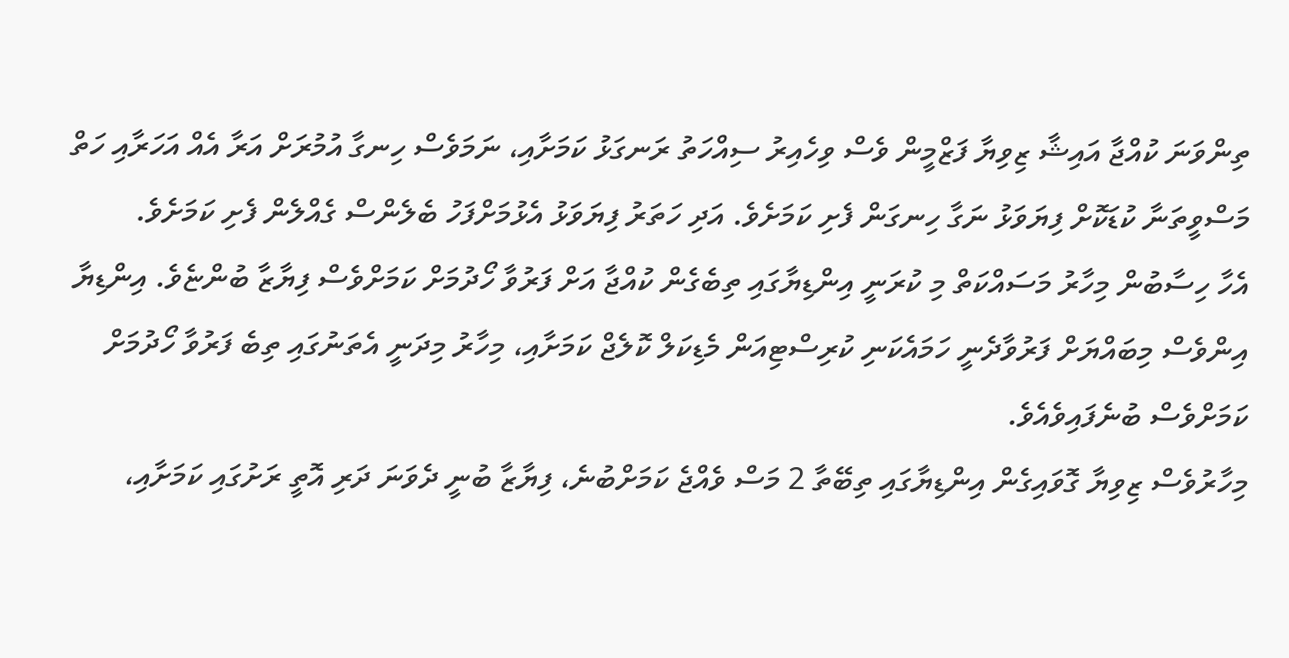ތިންވަނަ ކުއްޖާ އައިޝާ ޒިވިޔާ ފަޒްމީން ވެސް ވިހެއިރު ސިއްހަތު ރަނގަޅު ކަމަށާއި، ނަމަވެސް ހިނގާ އުމުރަށް އަރާ އެއް އަހަރާއި ހަތް މަސްވީތަނާ ކުޑަކޮށް ފިޔަވަޅު ނަގާ ހިނގަން ފެށި ކަމަށެވެ. އަދި ހަތަރު ފިޔަވަޅު އެޅުމަށްފަހު ބެލެންސް ގެއްލެން ފެށި ކަމަށެވެ.
އެހާ ހިސާބުން މިހާރު މަސައްކަތް މި ކުރަނީ އިންޑިޔާގައި ތިބެގެން ކުއްޖާ އަށް ފަރުވާ ހޯދުމަށް ކަމަށްވެސް ފިޔާޒާ ބުންޏެވެ. އިންޑިޔާ އިންވެސް މިބައްޔަށް ފަރުވާދެނީ ހަމައެކަނި ކުރިސްޓިއަން މެޑިކަލް ކޮލެޖް ކަމަށާއި، މިހާރު މިދަނީ އެތަނުގައި ތިބެ ފަރުވާ ހޯދުމަށް ކަމަށްވެސް ބުނެފައިވެއެވެ.
މިހާރުވެސް ޒިވިޔާ ގޮވައިގެން އިންޑިޔާގައި ތިބޭތާ 2 މަސް ވެއްޖެ ކަމަށްބުނެ، ފިޔާޒާ ބުނީ ދެވަނަ ދަރި އޮތީ ރަށުގައި ކަމަށާއި،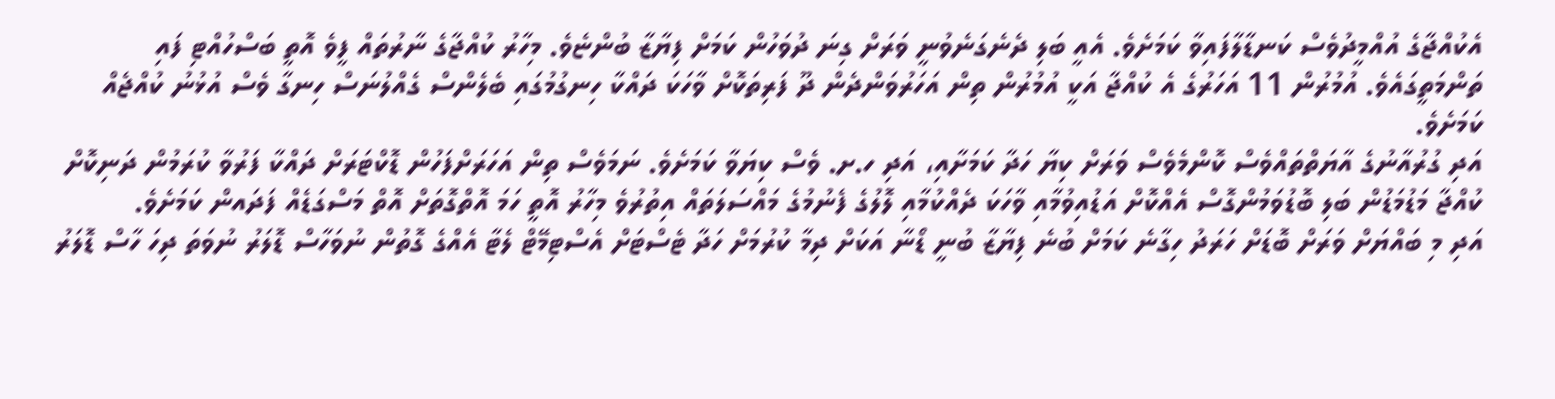އެކުއްޖާގެ އުއްމީދުވެސް ކަނޑާލާފައިވާ ކަމަށެވެ. އެއީ ބަލި ދެނެގަނެވުނީ ވަރަށް ގިނަ ދުވަހުން ކަމަށް ފިޔާޒާ ބުންޏެވެ. މިހާރު ކުއްޖާގެ ނާރުތައް ފީވެ އޮތީ ބަސްހުއްޓި ފައި ތަންމަތީގައެވެ. އުމުރުން 11 އަހަރުގެ އެ ކުއްޖާ އަކީ އުމުރުން ތިން އަހަރުވަންދެން ދޫ ފަރިތަކޮށް ވާހަކަ ދައްކާ ހިނގުމުގައި ބެލެންސް ގެއްލުނަސް ހިނގާ ވެސް އުޅުނު ކުއްޖެއް ކަމަށެވެ.
އަދި ގުރުއާނުގެ އާޔަތްތައްވެސް ކޮންމެވެސް ވަރަށް ކިޔާ ހަދާ ކަމަށާއި، އަދި ހ.ށ. ވެސް ކިޔަވާ ކަމަށެވެ. ނަމަވެސް ތިން އަހަރަށްފަހުން ޑޮކްޓަރަށް ދައްކާ ފަރުވާ ކުރަމުން ދަނިކޮށް ކުއްޖާ މަޑުމަޑުން ބަލި ބޮޑުވަމުންގޮސް އެއްކޮށް އަޑުއިވުމާއި ވާހަކަ ދެއްކުމާއި ލޮލުގެ ފެނުމުގެ މައްސަލަތައް އިތުރުވެ މިހާރު އޮތީ ހަމަ އޮތްގޮތަށް އޮތް މަސްގަޑެއް ފަދައން ކަމަށެވެ.
އަދި މި ބައްޔަށް ވަރަށް ބޮޑަށް ހަރަދު ހިގާނެ ކަމަށް ބުނެ ފިޔާޒާ ބުނީ ޑޯނާ އަކަށް ދިމާ ކުރުމަށް ހަދާ ޓެސްޓަށް އެސްޓިމޭޓް ލެޓާ އެއްގެ ގޮތުން ނުވަހާސް ޑޮލަރު ނުވަތަ ދިހަ ހާސް ޑޮލަރު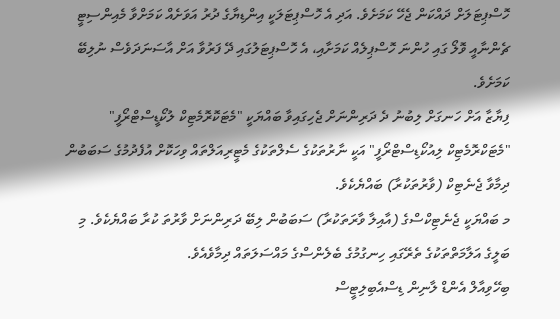ހޮސްޕިޓަލަށް ދައްކަން ޖެހޭ ކަމަށެވެ. އަދި އެ ހޮސްޕިޓަލަކީ އިންޑިޔާގެ ދުރު އަވަށެއް ކަމަށްވާ މެއިންސިޓީ ޗެންނާއީ ވޮލޯ ގައި ހުންނަ ހޮސްޕިލެއް ކަމަށާއި، އެ ހޮސްޕިޓަލުގައި ދޭ ފަރުވާ އަށް އާސަނަދަވެސް ނުލިބޭ ކަމަށެވެ.
ފިޔާޒާ އަށް ހަނގަށް ލިބުނު ދެ ދަރިންނަށް ޖެހިގައިވާ ބައްޔަކީ "މެޓަކޮރޮމެޓިކް ލުކޯޑީސްޓްރޯފީ"
"މެޓަކްރޮމެޓިކް ލިއުކޯޑިސްޓްރޯފީ" އަކީ ނާރުތަކުގެ ސެލްތަކުގެ މެޓީރިއަލްތައް ވިހަކޮށް އުފެދުމުގެ ސަބަބުން ދިމާވާ ޖެނެޓިކް (ވާރުތަކުރާ) ބައްޔެކެވެ.
މ ބައްޔަކީ ޖެނެޓިކްސްގެ (އާއިލާ ވާރަތަކުރާ) ސަބަބުން ލިބޭ ދަރިންނަށް ވާރުތަ ކުރާ ބައްޔެކެވެ. މި ބަލީގެ އަލާމަތްތަކުގެ ތެރޭގައި ހިނގުމުގެ ބެލެންސްގެ މައްސަލަތައް ދިމާވެއެވެ.
ބިހޭވިއާލް އެންޑް ލާނިން ޑިސްއެބިލިޓީސް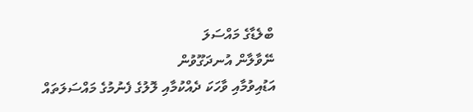ބްލެޑާގެ މައްސަލަ
ނޭވާލާން އުނދަގޫވުން
އަޑުއިވުމާއި ވާހަކަ ދެއްކުމާއި ލޮލުގެ ފެނުމުގެ މައްސަލަތައް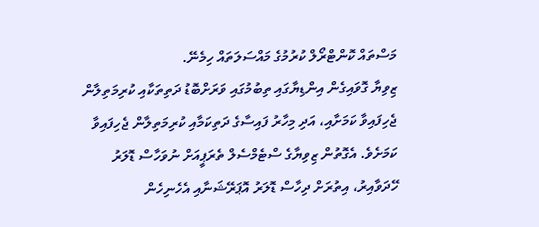މަސްތައް ކޮންޓްރޯލް ކުރުމުގެ މައްސަލަތައް ހިމެނޭ.
ޒިވިޔާ ގޮވައިގެން އިންޑިޔާގައި ތިބުމުގައި ވަރަށްބޮޑު ދަތިތަކާއި ކުރިމަތިލާން ޖެހިފައިވާ ކަމަށާއި، އަދި މިހާރު ފައިސާގެ ދަތިކަމާއި ކުރިމަތިލާން ޖެހިފައިވާ ކަމަށެވެ. އެގޮތުން ޒިވިޔާގެ ސްޓެމްސެލް ތެރަޕީއަށް ނުވަހާސް ޑޮލަރު ހޭދަވާއިރު، އިތުރަށް ދިހާސް ޑޮލަރު އޮޕަރޭޝަނާއި އެހެނިހެން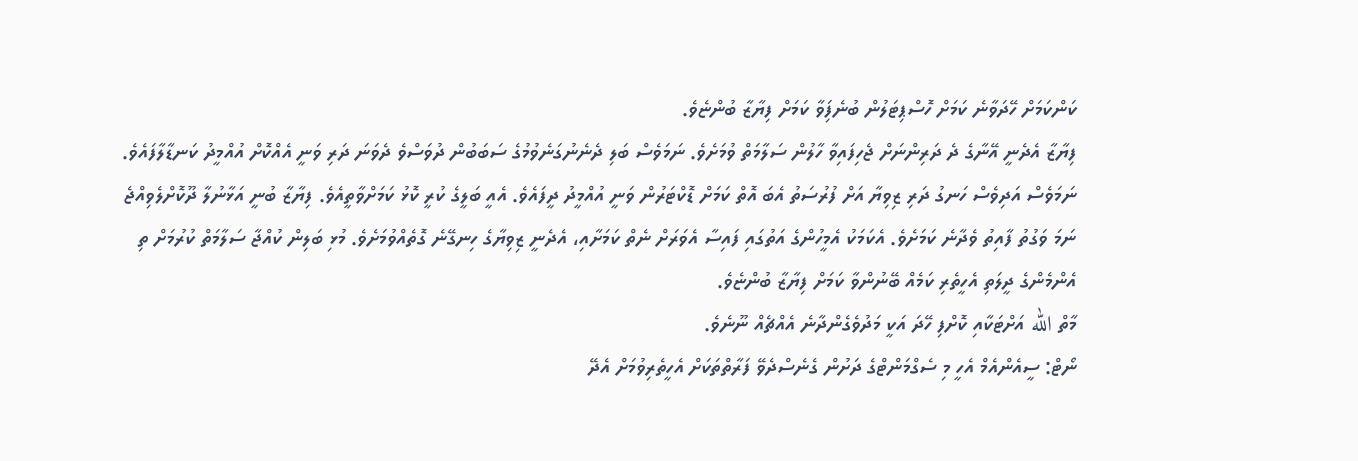ކަންކަމަށް ހޭދަވާނެ ކަމަށް ހޮސްޕިޓަލުން ބުނެފަިވާ ކަމަށް ފިޔާޒާ ބުންޏެވެ.
ފިޔާޒާ އެދެނީ އޭނާގެ ދެ ދަރިންނަށް ޖެހިފައިވާ ހާލުން ސަލާމަތް ވުމަށެވެ. ނަމަވެސް ބަލި ދެނެނުގަނެވުމުގެ ސަބަބުން ދުވަސްވެ ދެވަނަ ދަރި ވަނީ އެއްކޮށް އުއްމީދު ކަނޑާލާފައެވެ. ނަމަވެސް އަދިވެސް ހަނގު ދަރި ޒިވިޔާ އަށް ފުރުސަތު އެބަ އޮތް ކަމަށް ޑޮކްޓަރުން ވަނީ އުއްމީދު ދީފައެވެ. އެއީ ބަލީގެ ކުރީ ކޮޅު ކަމަށްވާތީއެވެ. ފިޔާޒާ ބުނީ އަޅާނުލާ ދޫކޮށްލެވިއްޖެ ނަމަ ވަގުތު ފާއިތު ވެދާނެ ކަމަށެވެ. އެކަމަކު އެމީހުންގެ އަތުގައި ފައިސާ އެވަރަށް ނެތް ކަމަށާއި، އެދެނީ ޒިވިޔާގެ ހިނގޭނެ ގޮތެއްވުމަށެވެ. މުޅި ބަލިން ކުއްޖާ ސަލާމަތް ކުރުމަށް ތި އެންމެންގެ ދީލަތި އެހީތެރި ކަމެއް ބޭނުންވާ ކަމަށް ފިޔާޒާ ބުންޏެވެ.
މާތް الله އަށްޓަކާއި ކޮށްފި ހޭދަ އަކީ މަދުވެގެންދާނެ އެއްޗެއް ނޫނެވެ.
ނޯޓް: ސީއެންއެމް އެހީ މި ސެގްމަންޓްގެ ދަށުން ގެނެސްދެވޭ ފަރާތްތަކަށް އެހީތެރިވުމަށް އެދޭ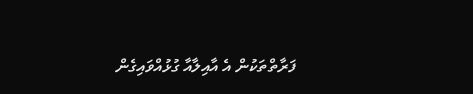ފަރާތްތަކުން އެ އާއިލާއާ ގުޅުއްވައިގެން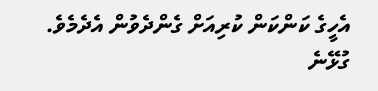އެހީގެ ކަންކަން ކުރިއަށް ގެންދެވުން އެދެމެވެ.
ގުޅޭނެ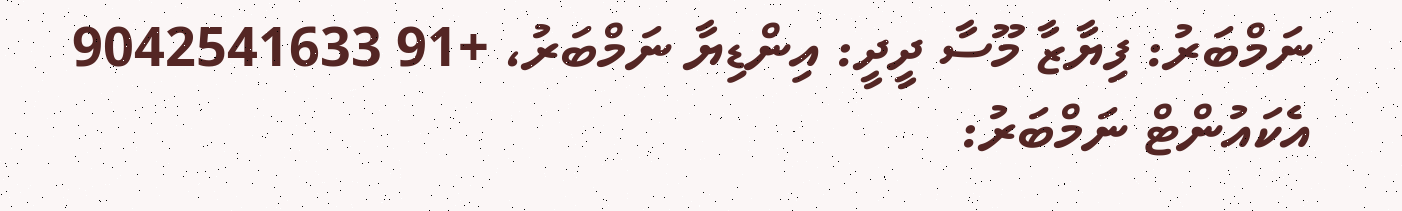ނަމްބަރު: ފިޔާޒާ މޫސާ ދީދީ: އިންޑިޔާ ނަމްބަރު، +91 9042541633
އެކައުންޓް ނަމްބަރު: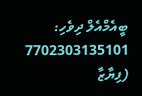ބީއެމްއެލް ދިވެހި: 7702303135101 (ފިޔާޒާ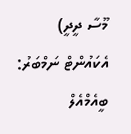މޫސާ ދީދީ)
އެކައުންޓް ނަމްބަރު: ބީއެމްއެލް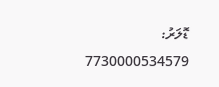ޑޮލަރު: 7730000534579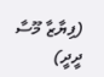(ފިޔާޒާ މޫސާ ދީދީ)